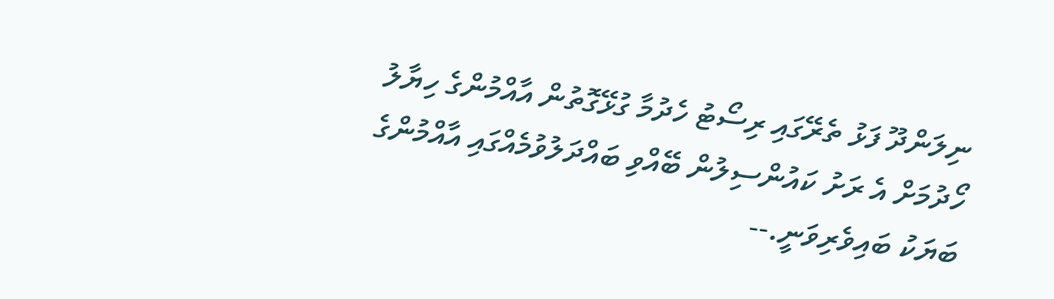ނިލަންދޫ ފަޅު ތެރޭގައި ރިސޯޓު ހެދުމާ ގުޅޭގޮތުން އާއްމުންގެ ހިޔާލު ހޯދުމަށް އެ ރަށު ކައުންސިލުން ބޭއްވި ބައްދަލުވުމެއްގައި އާއްމުންގެ ބަޔަކު ބައިވެރިވަނީ.--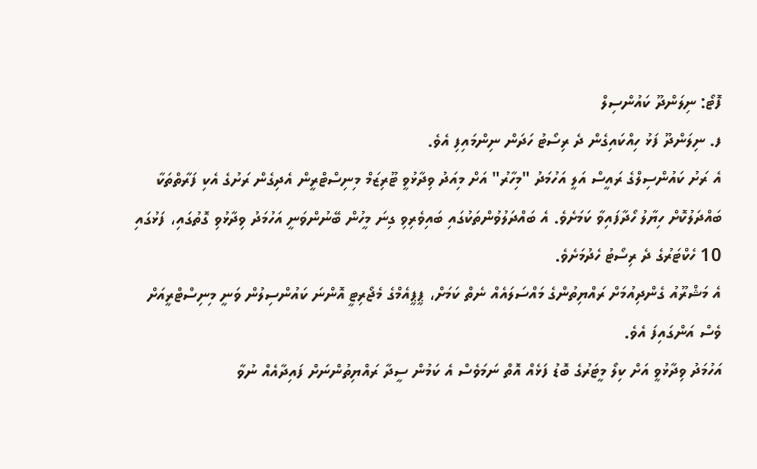ފޮޓޯ: ނިލަންދޫ ކައުންސިލް
ފ. ނިލަންދޫ ފަޅު ހިއްކައިގެން ދެ ރިސޯޓު ހަދަން ނިންމައިފި އެވެ.
އެ ރަށު ކައުންސިލްގެ ރައީސް އަލީ އަހުމަދު "މިހާރު" އަށް މިއަދު ވިދާޅުވީ ޓޫރިޒަމް މިނިސްޓްރީން އެދިގެން ރަށުގެ އެކި ފަރާތްތަކާ ބައްދަލުކޮށް ހިޔާލު ހޯދާފައިވާ ކަމަށެވެ. އެ ބައްދަލުވުންތަކުގައި ބައިވެރިވި ގިނަ މީހުން ބޭނުންވަނީ އަހުމަދު ވިދާޅުވި ގޮތުގައި، ފަޅުގައި 10 ހެކްޓަރުގެ ދެ ރިސޯޓު ހެދުމަށެވެ.
އެ މަޝްރޫއު ގެންދިއުމަށް ރައްޔިތުންގެ މައްސަލައެއް ނެތް ކަމަށް، ޕީޕީއެމްގެ މެޖޯރިޓީ އޮންނަ ކައުންސިލުން ވަނީ މިނިސްޓްރީއަށް ވެސް އަންގައިފަ އެވެ.
އަހުމަދު ވިދާޅުވީ އަށް ކިލޯ މީޓަރުގެ ބޮޑު ފަޅެއް އޮތް ނަމަވެސް އެ ކަމުން ސީދާ ރައްޔިތުންނަށް ފައިދާއެއް ނުވާ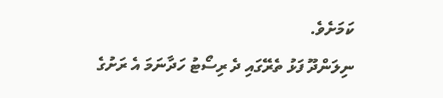ކަމަށެވެ.
ނިލަންދޫ ފަޅު ތެރޭގައި ދެ ރިސޯޓު ހަދާނަމަ އެ ރަށުގެ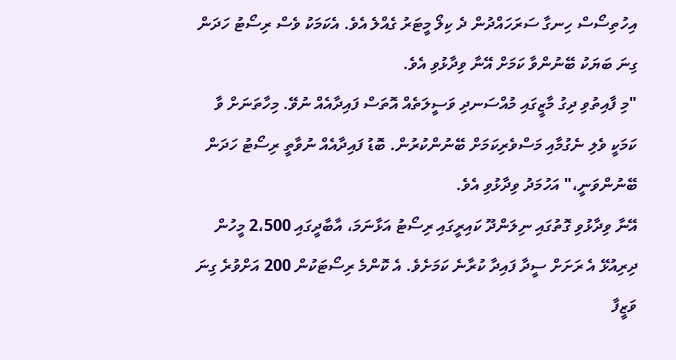އިހުތިސޯސް ހިނގާ ސަރަހައްދުން ދެ ކިލޯ މީޓަރު ގެއްލެ އެވެ. އެކަމަކު ވެސް ރިސޯޓު ހަދަން ގިނަ ބަޔަކު ބޭނުންވާ ކަމަށް އޭނާ ވިދާޅުވި އެވެ.
"މި ފާއިތުވި ދިގު މާޒީގައި މުއްސަނދި ވަސީލަތެއް އޮތަސް ފައިދާއެއް ނުވޭ. މިހާތަނަށް ވާ ކަމަކީ ވެލި ނެގުމާއި މަސްވެރިކަމަށް ބޭނުންކުރުން. ބޮޑު ފައިދާއެއް ނުވާތީ ރިސޯޓު ހަދަން ބޭނުންވަނީ،" އަހުމަދު ވިދާޅުވި އެވެ.
އޭނާ ވިދާޅުވި ގޮތުގައި ނިލަންދޫ ކައިރީގައި ރިސޯޓު އަޅާނަމަ، އާބާދީގައި 2،500 މީހުން ދިރިއުޅޭ އެ ރަށަށް ސީދާ ފައިދާ ކުރާނެ ކަމަށެވެ. އެ ކޮންމެ ރިސޯޓަކުން 200 އަށްވުރެ ގިނަ ވަޒީފާ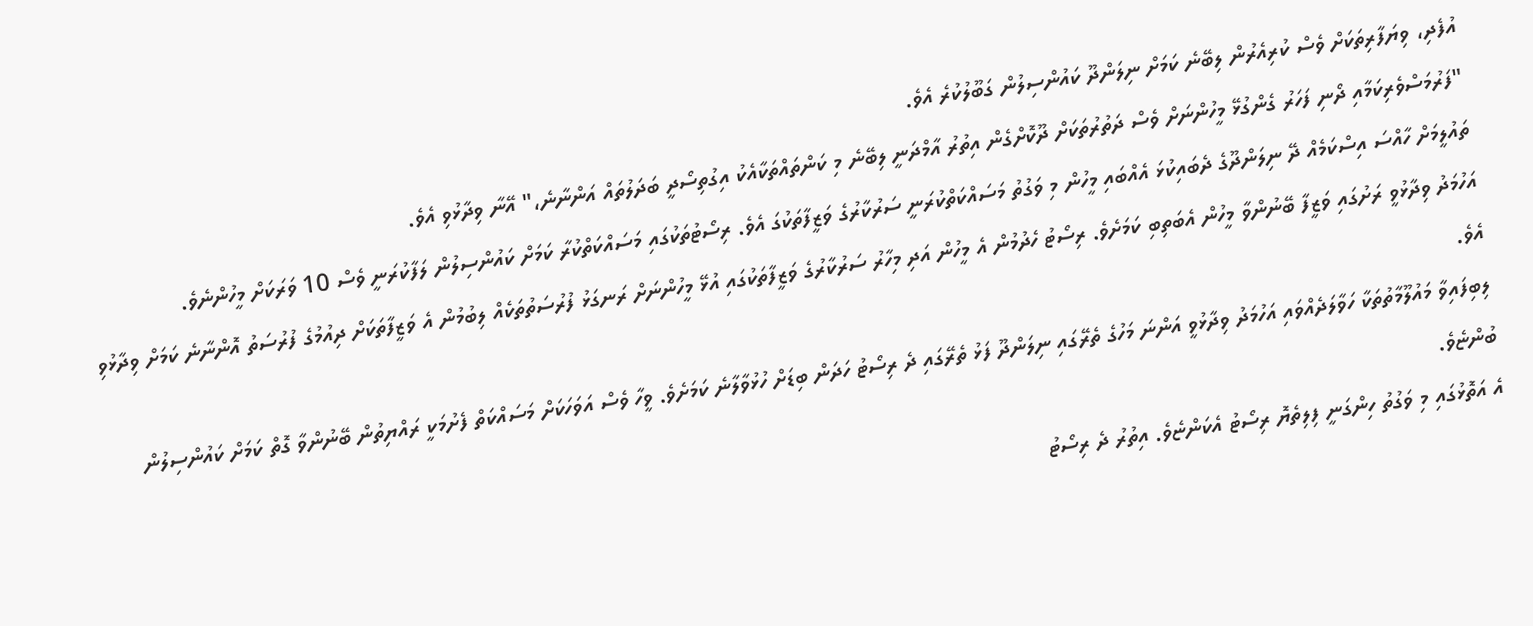އުފެދި، ވިޔަފާރިތަކަށް ވެސް ކުރިއެރުން ލިބޭނެ ކަމަށް ނިލަންދޫ ކައުންސިލުން ގަބޫލުކުރެ އެވެ.
"ފަރުމަސްވެރިކަމާއި ދޯނި ފަހަރު ގެންގުޅޭ މީހުންނަށް ވެސް ދަތުރުތަކަށް ދޫކޮށްގެން އިތުރު އާމްދަނީ ލިބޭނެ މި ކަންތައްތަކާއެކު އިގުތިސޯދީ ބަދަލުތައް އަންނާނެ،" އޭނާ ވިދާޅުވި އެވެ.
ތައުލީމަށް ހާއްސަ އިސްކަމެއް ދޭ ނިލަންދޫގެ ދެބައިކުޅަ އެއްބައި މީހުން މި ވަގުތު މަސައްކަތްކުރަނީ ސަރުކާރުގެ ވަޒީފާތަކުގަ އެވެ. ރިސޯޓުތަކުގައި މަސައްކަތްކުރާ ކަމަށް ކައުންސިލުން ލަފާކުރަނީ ވެސް 10 ވަރަކަށް މީހުންނެވެ.
އަހުމަދު ވިދާޅުވީ ރަށުގައި ވަޒީފާ ބޭނުންވާ މީހުން އެބަތިބި ކަމަށެވެ. ރިސޯޓު ހެދުމުން އެ މީހުން އަދި މިހާރު ސަރުކާރުގެ ވަޒީފާތަކުގައި އުޅޭ މީހުންނަށް ރަނގަޅު ފުރުސަތުތަކެއް ލިބުމުން އެ ވަޒީފާތަކަށް ދިއުމުގެ ފުރުސަތު އޮންނާނެ ކަމަށް ވިދާޅުވި އެވެ.
ލިބިފައިވާ މައުލޫމާތުތަކާ ހަވާލަދެއްވައި އަހުމަދު ވިދާޅުވީ އަންނަ މަހުގެ ތެރޭގައި ނިލަންދޫ ފަޅު ތެރޭގައި ދެ ރިސޯޓު ހަދަން ބިޑަށް ހުޅުވާލާނެ ކަމަށެވެ. ވީހާ ވެސް އަވަހަކަށް މަސައްކަތް ފެށުމަކީ ރައްޔިތުން ބޭނުންވާ ގޮތް ކަމަށް ކައުންސިލުން ބުންޏެވެ.
އެ އަތޮޅުގައި މި ވަގުތު ހިންގަނީ ފިލިތެޔޮ ރިސޯޓު އެކަންޏެވެ. އިތުރު ދެ ރިސޯޓު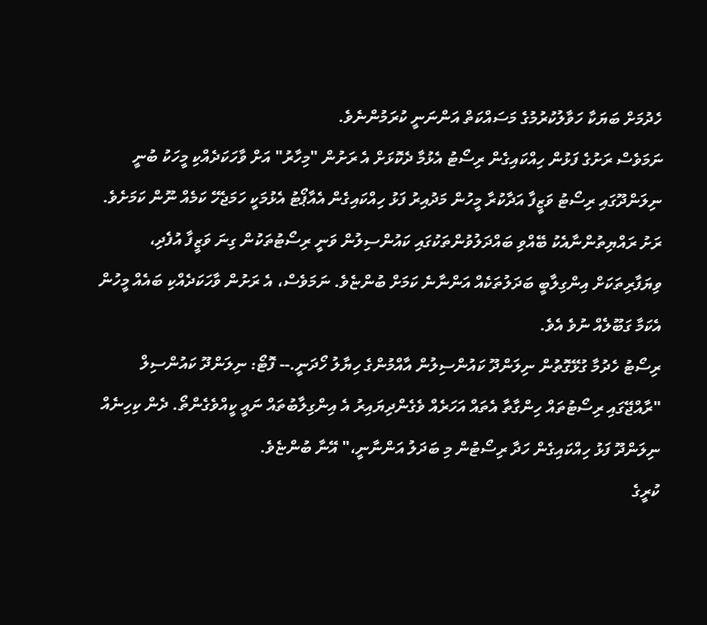ހެދުމަށް ބަޔަކާ ހަވާލުކުރުމުގެ މަސައްކަތް އަންނަނީ ކުރަމުންނެވެ.
ނަމަވެސް ރަށުގެ ފަޅުން ހިއްކައިގެން ރިސޯޓު އެޅުމާ ދެކޮޅަށް އެ ރަށުން "މިހާރު" އަށް ވާހަކަދެއްކި މީހަކު ބުނީ ނިލަންދޫގައި ރިސޯޓު ވަޒީފާ އަދާކުރާ މީހުން މަދުއިރު ފަޅު ހިއްކައިގެން އެއާޕޯޓު އެޅުމަކީ ހަމަޖެހޭ ކަމެއް ނޫން ކަމަށެވެ.
ރަށު ރައްޔިތުންނާއެކު ބޭއްވި ބައްދަލުވުންތަކުގައި ކައުންސިލުން ވަނީ ރިސޯޓުތަކުން ގިނަ ވަޒީފާ އުފެދި، ވިޔަފާރިތަކަށް އިންގިލާބީ ބަދަލުތަކެއް އަންނާނެ ކަމަށް ބުންޏެވެ. ނަމަވެސް، އެ ރަށުން ވާހަކަދެއްކި ބައެއް މީހުން އެކަމާ ގަބޫލެއް ނުވެ އެވެ.
ރިސޯޓު ހެދުމާ ގުޅޭގޮތުން ނިލަންދޫ ކައުންސިލުން އާއްމުންގެ ހިޔާލު ހޯދަނީ.-- ފޮޓޯ: ނިލަންދޫ ކައުންސިލް
"ރާއްޖޭގައި ރިސޯޓުތައް ހިންގާތާ އެތައް އަހަރެއް ވެގެންދިޔައިރު އެ އިންގިލާބުތައް ނައީ ކީއްވެގެންތޯ. ދެން ކިހިނެއް ނިލަންދޫ ފަޅު ހިއްކައިގެން ހަދާ ރިސޯޓުން މި ބަދަލު އަންނާނީ،" އޭނާ ބުންޏެވެ.
ކުރީގެ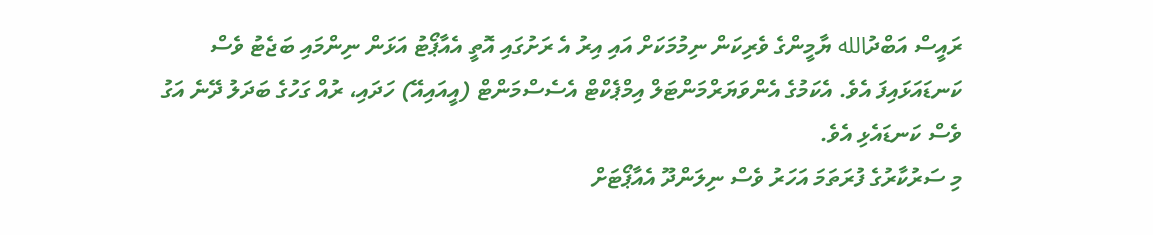ރައީސް އަބްދުالله ޔާމީންގެ ވެރިކަން ނިމުމަކަށް އައި އިރު އެ ރަށުގައި އޮތީ އެއާޕޯޓު އަޅަން ނިންމައި ބަޖެޓު ވެސް ކަނޑައަޅައިފަ އެވެ. އެކަމުގެ އެންވަޔަރްމަންޓަލް އިމްޕެކްޓް އެސެސްމަންޓް (އީއައިއޭ) ހަދައި، ރުއް ގަހުގެ ބަދަލު ދޭނެ އަގު ވެސް ކަނޑައެޅި އެވެ.
މި ސަރުކާރުގެ ފުރަތަމަ އަހަރު ވެސް ނިލަންދޫ އެއާޕޯޓަށް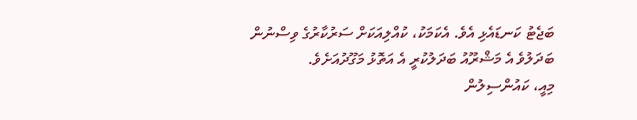ބަޖެޓު ކަނޑައެޅި އެވެ. އެކަމަކު، ކުއްލިއަކަށް ސަރުކާރުގެ ވިސްނުން ބަދަލުވެ އެ މަޝްރޫއު ބަދަލުކުރީ އެ އަތޮޅު މަގޫދުއަށެވެ.
މިއީ، ކައުންސިލުން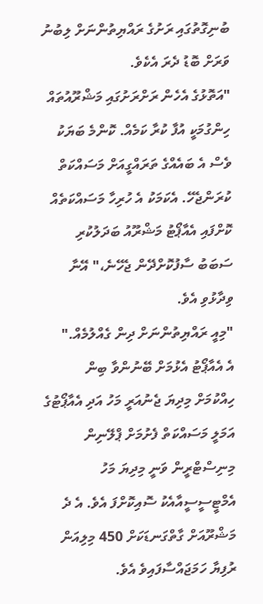ބުނިގޮތުގައި ރަށުގެ ރައްޔިތުންނަށް ލިބުނު ވަރަށް ބޮޑު ދެރަ އެކެވެ.
"އަތޮޅުގެ އެހެން ރަށްރަށުގައި މަޝްރޫއުތައް ހިންގުމަކީ އުފާ ކުރާ ކަމެއް. ކޮންމެ ބަޔަކު ވެސް އެ ބައެއްގެ ތަރައްގީއަށް މަސައްކަތް ކުރަންޖެހޭ. އެކަމަކު އެ ހުރިހާ މަސައްކަތެއް ކޮށްފައި އެއާޕޯޓު މަޝްރޫއު ބަދަލުކުރި ސަބަބު ސާފުކޮށްދޭން ޖެހޭނެ،" އޭނާ ވިދާޅުވި އެވެ.
"މިއީ ރައްޔިތުންނަށް ދިން ގެއްލުމެއް."
އެ އެއާޕޯޓު އެޅުމަށް ބޭނުންވާ ބިން ހިއްކުމަށް މިދިޔަ ޖެނުއަރީ މަހު އަދި އެއާޕޯޓުގެ އަމަލީ މަސައްކަތް ފެށުމަށް ޕްލޭނިން މިނިސްޓްރީން ވަނީ މިދިޔަ މަހު އެމްޓީސީސީއާއެކު ސޮއިކޮށްފަ އެވެ. އެ ދެ މަޝްރޫއަށް ގާތްގަނޑަކަށް 450 މިލިއަން ރުފިޔާ ހަމަޖައްސާފައިވެ އެވެ.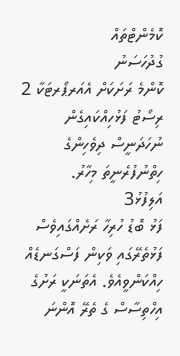ކޮމެންޓްތައް
ގުދުހަސަނު
ކޮންމެ ރަށަކަށް އެއަރޕޯރޓަކާ 2 ރިސޯޓު ފަޅުހިއްކައިގެން ނުހަދަނީސް ދިވެހިންގެ ހިތްނުފުރެނީތަ މިހާރު.
އަލިފުޅު3
ފަޅު ބޮޑު ހުރިހާ ރަށެއްގައިވެސް ފަޅުތެރޭގައި ވަކިން ފަސްގަނޑެއް ހިއްކަންވީއެވެ. އެތަނަކީ ރަށުގެ އިހްތިސާސް ގެ ތެރޭ އޮންނަ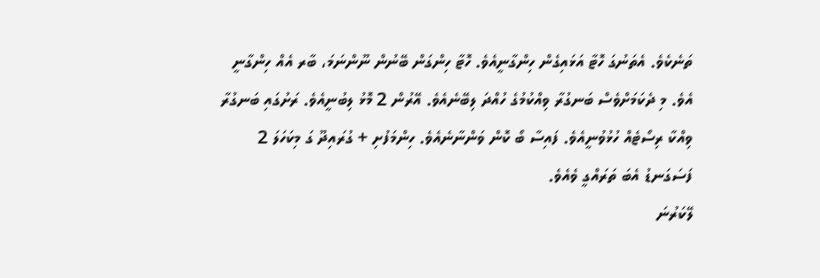ތަނެކެވެ. އެތަނުގަ ހޮޓާ އަޅައިގެން ހިންގާނީއެވެ. ހޮޓާ ހިންގަން ބޭނުން ނޫންނަމަ، ބާރ އެއް ހިންގާނީ އެވެ. މި ދެކަމަށްވެސް ބަނގުރާ ވިއްކުމުގެ ހުއްދަ ލިބޭނެއެވެ. އޭރުން 2 މޮޅު ލިބުނީއެވެ. ރަށުގައި ބަނގުރާ ވިއްކާ ރިސޯޓެއް ހުޅުވުނީއެވެ. ފައިސާ ބޯ ކޮން ވަންނާނެއެވެ. ހިންމަފުށި + ގުރައިދޫ ގަ މިކަހަލަ 2 ފަސަގަނޑު އެބަ ތަރައްގީ ވެއެވެ.
ލޭކަރުނަ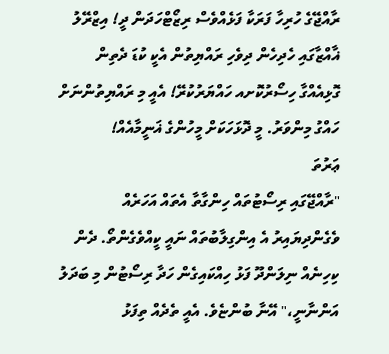ރާއްޖޭގެ ހުރިހާ ފަރަކާ ފަޅެއްވެސް ރިޒޯޓްހަދަން ދީ! އިޒްރޭލު ޣާއްޒާގައި ހެދިހެން ދިވެހި ރައްޔިތުން އެކީ ކުޑަ ދެތިން ގޮޅިއެއްގާ ހިސޯރުކޮށއ ހައްޔަރުކުރޭ! އެއީ މި ރައްޔިތުންނަށް ހައްގު މިންވަރު. މީ ދޮޅަހަކަށް މީހުންގެ ޣަނީމާއެއް!
ޢަރުތަ
"ރާއްޖޭގައި ރިސޯޓުތައް ހިންގާތާ އެތައް އަހަރެއް ވެގެންދިޔައިރު އެ އިންގިލާބުތައް ނައީ ކީއްވެގެންތޯ. ދެން ކިހިނެއް ނިލަންދޫ ފަޅު ހިއްކައިގެން ހަދާ ރިސޯޓުން މި ބަދަލު އަންނާނީ،" އޭނާ ބުންޏެވެ. އެއީ ތެދެއް ތިފަޅު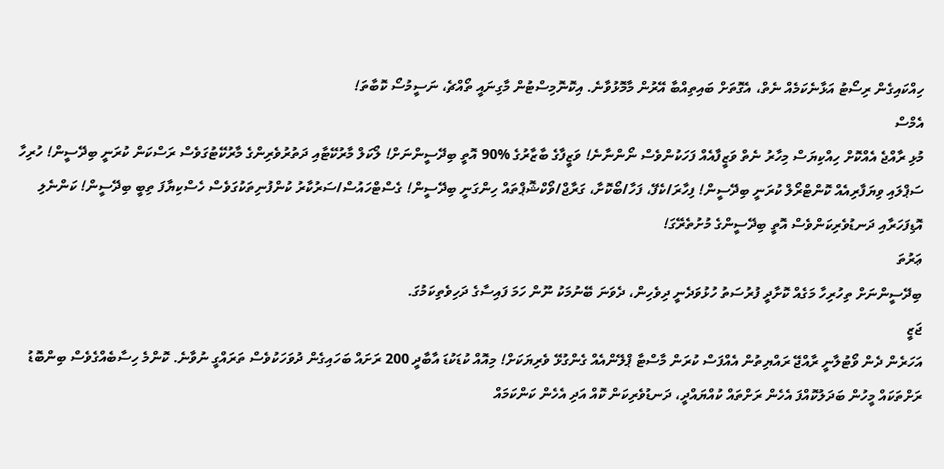ހިއްކައިގެން ރިސޯޓު އަޅާނެކަމެއް ނެތް، އެގޮތަށް ބައިތިއްބާ އޭރުން މާމޮޅުވާނެ. އިކޮނޮމިސްޓުން މާގިނައީ ތޯއްޗެ، ނަސީމުސޯ ކޮބާތަ!
އެމްސް
މުޅި ރާއްޖެ އެއްކޮށް ހިއްކިޔަސް މިހާރު ނެތް ވަޒީފާއެއް ފަހަކުންވެސް ނޯންނާނެ! ވަޒީފާގެ ބާޒާރުގެ %90 އޮތީ ބިދޭސީންނަށް! ލޯކަލް މާރުކޭޓާއި ދަތުރުވެރިންގެ މާރުކޭޓުގަވެސް ރަސްކަން ކުރަނީ ބިދޭސީން! ހުރިހާ ސަޕްލައި ވިޔަފާރިއެއް ކޮންޓްރޯލް ކުރަނީ ބިދޭސީން! ފިހާރަ/ކެފޭ، ފަހާ/ބޯކޮށާ، ގަރާޖް/ވޯކްޝޮޕްތައް ހިންގަނީ ބިދޭސީން! ގެސްޓްހައުސް/ސަރުކާރު ކުންފުނިތަކުގަވެސް ހެސްކިޔާފަ ތިބީ ބިދޭސީން! ކަންނެލި އޮޑިފަހަރާއި ދަނޑުވެރިކަންވެސް އޮތީ ބިދޭސީންގެ މުށުތެރޭގަ!
ޢަރުތަ
ބިދޭސީންނަށް ތިހުރިހާ މަގެއް ކޮށާދީ ފުރުސަތު ހުޅުވަދެނީ ދިވެހިން، ދެވަނަ ބޭނުމަކު ނޫން ހަމަ ފައިސާގެ ދަހިވެތިކަމުގަ.
ޖަޒީ
އަހަރެން ދެން ވޯޓުލާނީ ރާއްޖޭ ރައްޔިތުން އެއްފަސް ކުރަން މާސްޓާ ޕްލޭންއެއް ގެންގުޅޭ ވެރިޔަކަށް! މިއޮއް ކުޑަކުޑަ އާބާދީ 200 ރަށައް ބަހައިގެން ދުވަހަކުވެސް ތަރައްގީ ނުވާނެ. ކޮންމެ ހިސާބެއްގެވެސް ބިންބޮޑު ރަށްތަކައް މީހުން ބަދަލުކޮއްފަ އެހެން ރަށްތައް ކުއްޔައްދީ، ދަނޑުވެރިކަން ކޮއް އަދި އެހެން ކަންކަމައް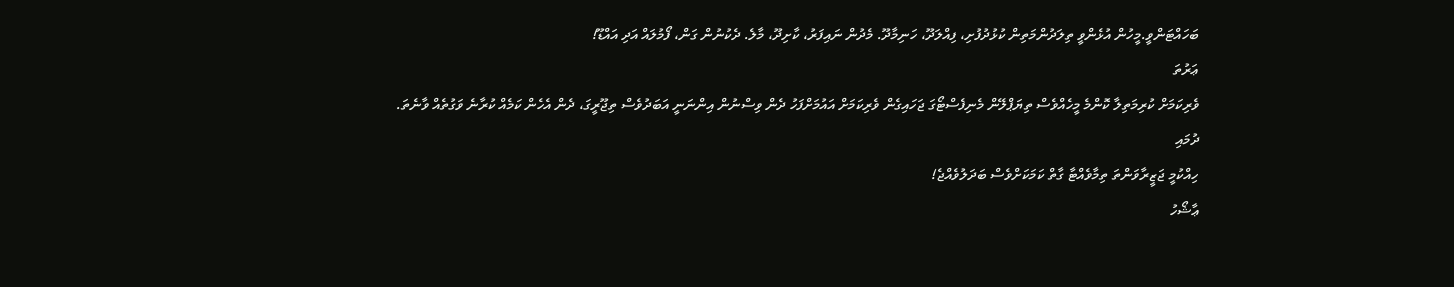ބަހައްޓަންވީ.މީހުން އުޅެންވީ ތިލަދުންމަތިން ކުޅުދުފުށި، ފިއްލަދޫ، ހަނިމާދޫ. މެދުން ނައިފަރު، ކާށިދޫ، މާލެ. ދެކުނުން ގަން، ފޯމުލައް އަދި އައްޑޫ!
ޢަރުތަ
ވެރިކަމަށް ކުރިމަތިލާ ކޮންމެ މީހެއްވެސް ތިޔަޕްލޭން މެނިފެސްޓޯގަ ޖަހައިގެން ވެރިކަމަށް އައުމަށްފަހު ދެން ވިސްނުން އިންނަނީ އަބަދުވެސް ތިޖޫރީގަ، ދެން އެހެން ކަމެއް ކުރާނެ ވަގުތެއް ވާނެތަ.
ދުމައި
ހިއްކުމީ ޖަޒީރާވަންތަ ތިމާވެއްޓާ ގާތް ކަމަކަށްވެސް ބަދަލުވެއްޖެ!
ޢާޝޯހު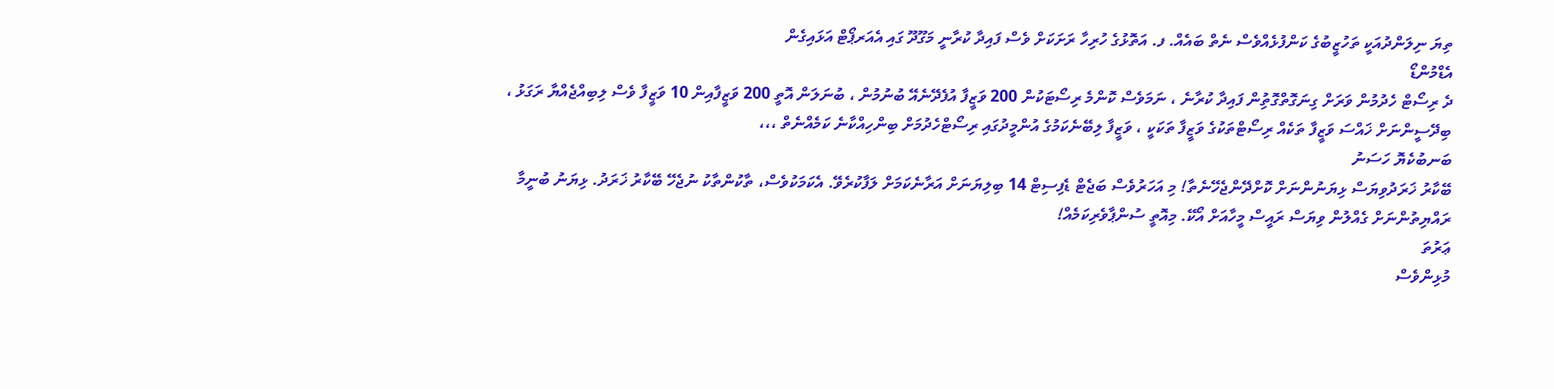ތިޔަ ނިލަންދުއަކީ ތަހުޒީބުގެ ކަންފުޅެއްވެސް ނެތް ބައެއް. ފ. އަތޮޅުގެ ހުރިހާ ރަށަކަށް ވެސް ފައިދާ ކުރާނީ މަގޫދޫ ގައި އެއަރޕޯޓް އަޅައިގެން
އެޑްމުންޑޯ
ދެ ރިސޯޓް ހެދުމުން ވަރަށް ގިނަގޮތްގޮތުިން ފައިދާ ކުރާނެ ، ނަމަވެސް ކޮންމެ ރިސޯޓަކުން 200 ވަޒީފާ އުފެދޭނެއޭ ބުނުމުން ، ބުނަލަން އޮތީ 200 ވަޒީފާއިން 10 ވަޒީފާ ވެސް ލިބިއްޖެއްޔާ ރަގަޅު ، ބިދޭސީންނަށް ޚައްސަ ވަޒީފާ ތަކެއް ރިސޯޓްތަކުގެ ވަޒީފާ ތަކަކީ ، ވަޒީފާ ލިބޭނެކަމުގެ އުންމީދުގައި ރިސޯޓްހެދުމަށް ބިންހިއްކާނެ ކަމެއްނެތް ،،،
ބަނބުކެޔޮ ހަސަނު
ބޭކާރު ޚަރަދުވިޔަސް ޅިޔަނުންނަށް ކޮށްދޭންޖެހޭނެތާ! މި އަހަރުވެސް ބަޖެޓް ޑެފިސިޓް 14 ބިލިޔަނަށް އަރާނެކަމަށް ލަފާކުރެވޭ. އެކަމަކުވެސް، ތާކުންތާކު ނުޖެހޭ ބޭކާރު ޚަރަދު. ޅިޔަނު ބުނީމާ ރައްޔިތުންނަށް ގެއްލުން ވިޔަސް ރައީސް މީހާއަށް އޯކޭ. މިއޮތީ ސުންޕާވެރިކަމެއް!
ޢަރުތަ
މުޅިންވެސް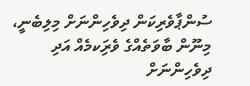ސުންޕާވެރިކަން ދިވެހިންނަށް މިލިބެނީ، މިނޫން ބާވަތެއްގެ ވެރިަކމެއް އަދި ދިވެހިންނަށް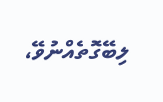ލިބޭގޮތެއްނުވޭ،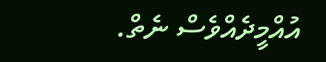އުއްމީދެއްވެސް ނެތް.